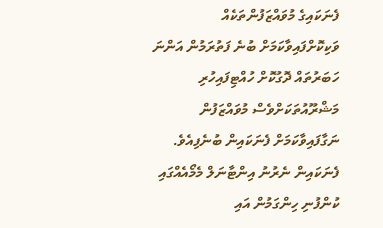ފެނަކައިގެ މުވައްޒަފުންތަކެއް ވަކިކޮށްފައިވާކަމަށް ބުނެ ފަތުރަމުން އަންނަ ހަބަރުތައް ދޮގުކޮށް ހުއްޓިފައިހުރި މަޝްރޫއުތަކަށްވެސް މުވައްޒަފުން ނަގާފައިވާކަމަށް ފެނަކައިން ބުނެފިއެވެ.
ފެނަކައިން ނެރުނު އިންޓާނަލް މެމޯއެއްގައި ކުންފުނި ހިންގަމުން އައި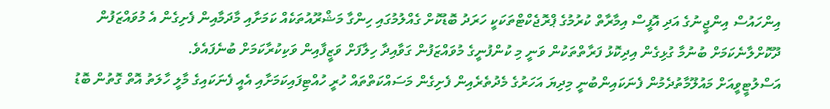އިންހައުސް އިންޖީނުގެ އަދި އޮފީސް އިމާރާތް ކުރުމުގެ ޕްރޮޖެކްޓްތަކަކީ ހަރަދު ބޮޑުކޮށް ގެއްލުމުގައި ހިންގާ މަޝްރޫއުތަކެއް ކަމަށާއި މާދަމާއިން ފެށިގެން އެ މުވައްޒަފުން ދޫކޮށްލާނެކަމަށް ބުނުމާ ގުޅިގެން އިދިކޮޅު ފަރާތްތަކުން ވަނީ މި ކުންފުނީގެ މުވައްޒަފުން ގަވާއިދާ ހިލާފަށް ވަޒީފާއިން ވަކިކުރާކަމަށް ބުނެފައެވެ.
އަސްލުޓީވީއަށް މައުލޫމާތުދެމުން ފެނަކައިންބުނީ މިދިޔަ އަހަރުގެ މެދުތެރެއިން ފެށިގެން މަސައްކަތްތައް ހުރީ ހުއްޓިފައިކަމަށާއި އެއީ ފެނަކައިގެ މާލީ ހާލަތު އޮތް ގޮތުން ބޮޑު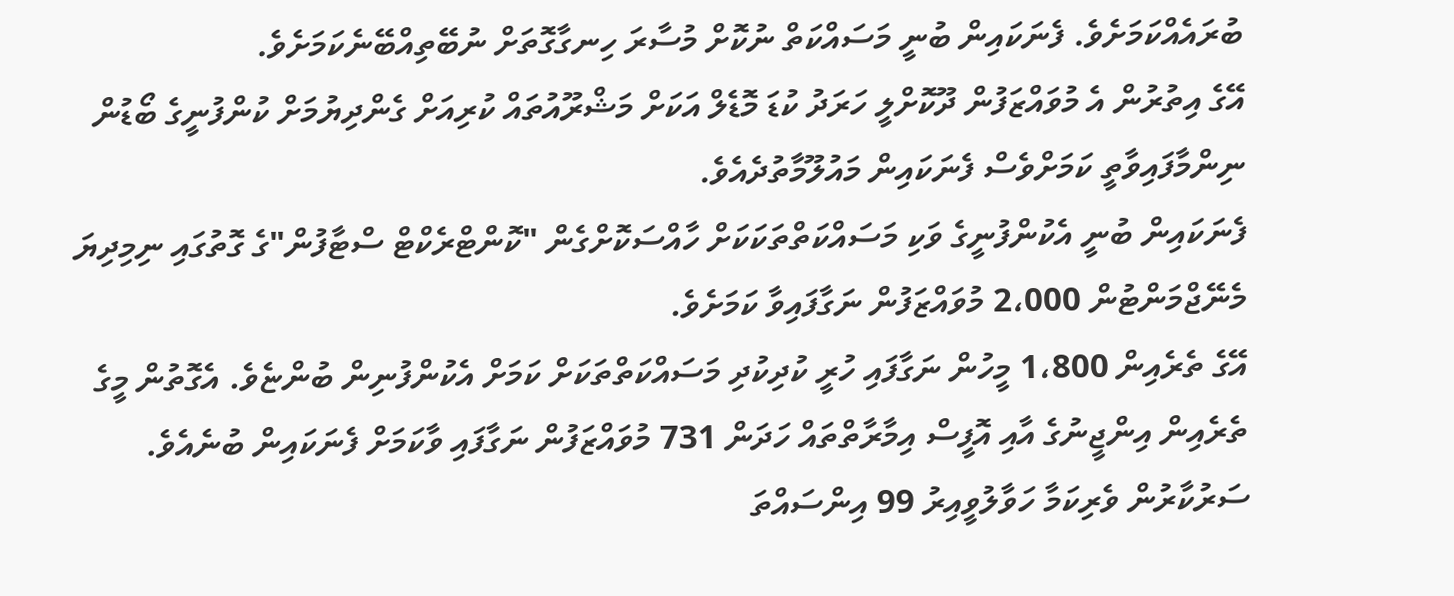ބުރައެއްކަމަށެވެ. ފެނަކައިން ބުނީ މަސައްކަތް ނުކޮށް މުސާރަ ހިނގާގޮތަށް ނުބޭތިއްބޭނެކަމަށެވެ.
އޭގެ އިތުރުން އެ މުވައްޒަފުން ދޫކޮށްލީ ހަރަދު ކުޑަ މޮޑެލް އަކަށް މަޝްރޫއުތައް ކުރިއަށް ގެންދިޔުމަށް ކުންފުނީގެ ބޯޑުން ނިންމާފައިވާތީ ކަމަށްވެސް ފެނަކައިން މައުލޫމާތުދެއެވެ.
ފެނަކައިން ބުނީ އެކުންފުނީގެ ވަކި މަސައްކަތްތަކަކަށް ހާއްސަކޮށްގެން "ކޮންޓްރެކްޓް ސްޓާފުން"ގެ ގޮތުގައި ނިމިދިޔަ މެނޭޖްމަންޓުން 2،000 މުވައްޒަފުން ނަގާފައިވާ ކަމަށެވެ.
އޭގެ ތެރެއިން 1،800 މީހުން ނަގާފައި ހުރީ ކުދިކުދި މަސައްކަތްތަކަށް ކަމަށް އެކުންފުނިން ބުންޏެވެ. އެގޮތުން މީގެ ތެރެއިން އިންޖީނުގެ އާއި އޮފީސް އިމާރާތްތައް ހަދަން 731 މުވައްޒަފުން ނަގާފައި ވާކަމަށް ފެނަކައިން ބުނެއެވެ.
ސަރުކާރުން ވެރިކަމާ ހަވާލުވީއިރު 99 އިންސައްތަ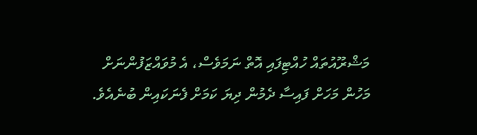މަޝްރޫއުތައް ހުއްޓިފައި އޮތް ނަމަވެސް، އެ މުވައްޒަފުންނަށް މަހުން މަހަށް ފައިސާ ދެމުން ދިޔަ ކަމަށް ފެނަކައިން ބުނެއެވެ.